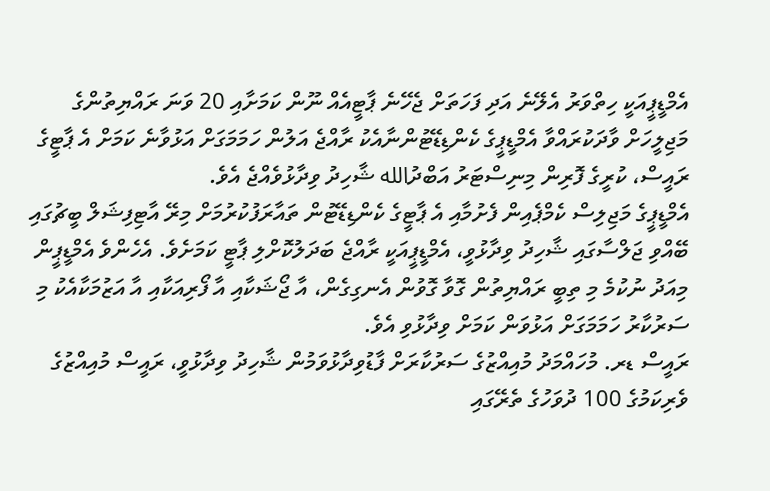އެމްޑީޕީއަކީ ހިތްވަރު އެލޭނެ އަދި ފަހަތަށް ޖެހޭނެ ޕާޓީއެއް ނޫން ކަމަށާއި 20 ވަނަ ރައްޔިތުންގެ މަޖިލީހަށް ވާދަކުރައްވާ އެމްޑީޕީގެ ކެންޑިޑޭޓުންނާއެކު ރާއްޖެ އަލުން ހަމަމަގަށް އަޅުވާނެ ކަމަށް އެ ޕާޓީގެ ރައީސް، ކުރީގެ ފޮރިން މިނިސްޓަރު އަބްދުالله ޝާހިދު ވިދާޅުވެއްޖެ އެވެ.
އެމްޑީޕީގެ މަޖިލިސް ކެމްޕެއިން ފެށުމާއި އެ ޕާޓީގެ ކެންޑިޑޭޓުން ތައާރަފުކުރުމަށް މިރޭ އާޓިފިޝަލް ބީޗުގައި ބޭއްވި ޖަލްސާގައި ޝާހިދު ވިދާޅުވީ، އެމްޑީޕީއަކީ ރާއްޖެ ބަދަލުކޮށްލި ޕާޓީ ކަމަށެވެ. އެހެންވެ އެމްޑީޕީން މިއަދު ނުކުމެ މި ތިބީ ރައްޔިތުން ގޮވާ ގޮވުން އެނގިގެން، އާ ޖޯޝަކާއި އާ ފޯރިއަކާއި އާ އަޒުމަކާއެކު މި ސަރުކާރު ހަމަމަގަށް އަޅުވަން ކަމަށް ވިދާޅުވި އެވެ.
ރައީސް ޑރ. މުހައްމަދު މުއިއްޒުގެ ސަރުކާރަށް ފާޑުވިދާޅުވަމުން ޝާހިދު ވިދާޅުވީ، ރައީސް މުއިއްޒުގެ ވެރިކަމުގެ 100 ދުވަހުގެ ތެރޭގައި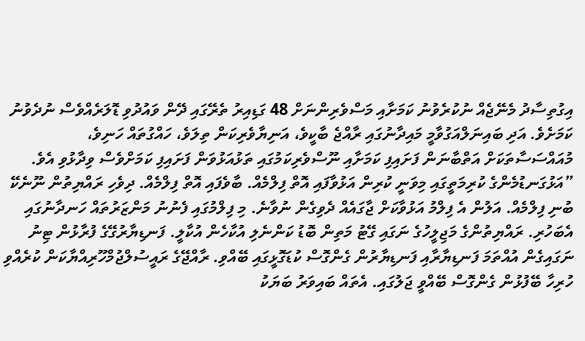އިގުތިސާދު މެނޭޖެއް ނުކުރެވުނު ކަމަށާއި މަސްވެރިންނަށް 48 ގަޑިއިރު ތެރޭގައި ދޭން ވައުދުވި ޑޮލަރެއްވެސް ނުދެވުނު ކަމަށެވެ. އަދި ބައިނަލްއަގުވާމީ މައިދާނުގައި ރާއްޖެ ބާކީވެ، އަނިޔާވެރިކަން ތިލަވެ، ހައްގުތައް ހަނިވެ، މުއައްސަސާތަކަށް އަތްބާނަން ފަށައިފި ކަމަށާއި ނޫސްވެރިކަމުގައި ތަޅުއަޅުވަން ފަށައިފި ކަމަށްވެސް ވިދާޅުވި އެވެ.
”އަޅުގަނޑުމެންގެ ކުރިމަތީގައި މިވަނީ ކުރިން އަޅުވާފައި އޮތް ފިލްމެއް. ބާވެފައި އޮތް ފިލްމެއް. ދިވެހި ރައްޔިތުން ނޫނެކޭ ބުނި ފިލްމެއް. އަލުން އެ ފިލްމު އަޅުވާކަށް ޖާގައެއް ދެވިގެން ނުވާނެ. މި ފިލްމުގައި ފެނުނު މަންޒަރުތައް ހަނދާނުގައި އެބަހުރި. ރައްޔިތުންގެ މަޖިލީހުގެ ނަގައި ގޭޓު މަތިން ބޮޑު ކަންނެލި އުކާހެން އުކާލީ. ފަނޑިޔާރުގޭގެ ފުރާޅުން ޓިނު ނަގައިގެން އުއްތަމަ ފަނޑިޔާރާއި ފަނޑިޔާރުން ގެންގޮސް ކުޑަގޮޅީގައި ބޭއްވި. ރާއްޖޭގެ ރައީސުލްޖުމްހޫރިއްޔާކަން ކުރެއްވި ހުރިހާ ބޭފުޅުން ގެންގޮސް ބޭއްވީ ޖަލުގައި. އެތައް ބައިވަރު ބަޔަކު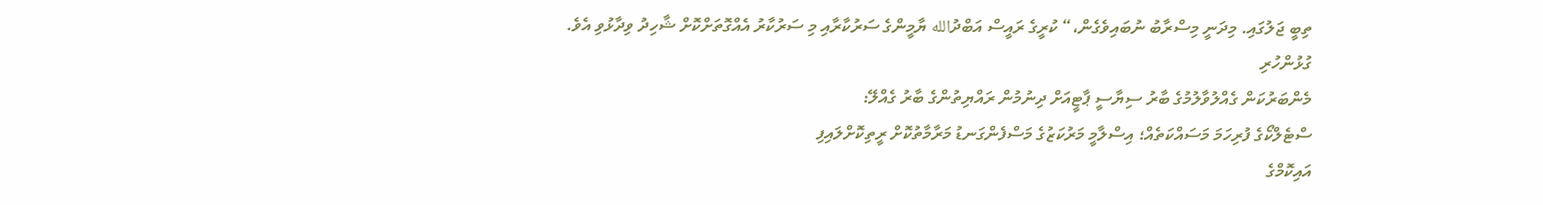ތިބީ ޖަލުގައި. މިދަނީ މިސްރާބު ނުބައިވެގެން،“ ކުރީގެ ރައީސް އަބްދުالله ޔާމީންގެ ސަރުކާރާއި މި ސަރުކާރު އެއްގޮތަށްކޮށް ޝާހިދު ވިދާޅުވި އެވެ.
ގުޅުންހުރި
މެންބަރުކަން ގެއްލުވާލުމުގެ ބާރު ސިޔާސީ ޕާޓީއަށް ދިނުމުން ރައްޔިތުންގެ ބާރު ގެއްލޭ:
ސްޓެލްކޯގެ ފުރިހަމަ މަސައްކަތެއް؛ އިސްލާމީ މަރުކަޒުގެ މަސްފެންގަނޑު މަރާމާތުކޮށް ރީތިކޮށްލައިފި
އައިކޮމްގެ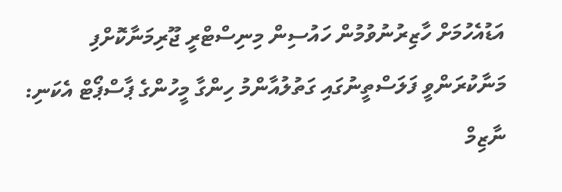އަޑުއެހުމަށް ހާޒިރުނުވުމުން ހައުސިން މިނިސްޓްރީ ޖޫރިމަނާކޮށްފި
މަނާކުރަންވީ ފަލަސްތީނުގައި ގަތުލުއާންމު ހިންގާ މީހުންގެ ޕާސްޕޯޓް އެކަނި: ނާޒިމް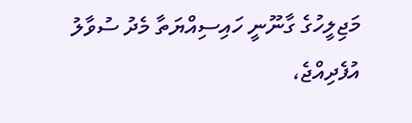މަޖިލީހުގެ ގާނޫނީ ހައިސިއްޔަތާ މެދު ސުވާލު އުފެދިއްޖެ،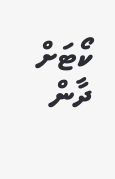ކޯޓަށް ދާން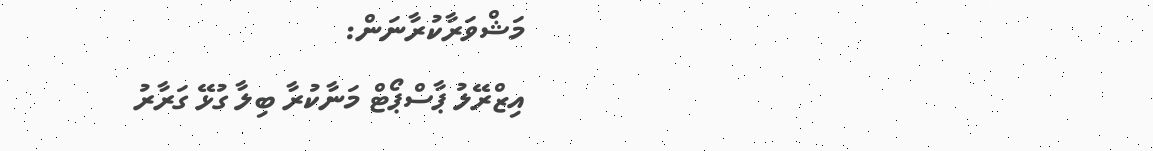މަޝްވަރާކުރާނަން:
އިޒްރޭލު ޕާސްޕޯޓް މަނާކުރާ ބިލާ ގުޅޭ ގަރާރު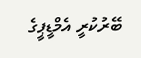ބޭރުކުރީ އެމްޑީޕީގެ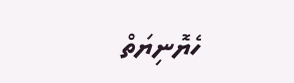ހެޔޮނިޔަތް